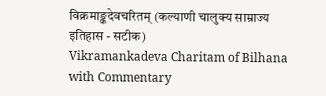विक्रमाङ्कदेवचरितम् (कल्याणी चालुक्य साम्राज्य इतिहास - सटीक)
Vikramankadeva Charitam of Bilhana with Commentary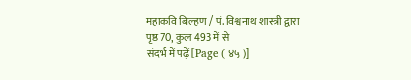महाकवि बिल्हण / पं. विश्वनाथ शास्त्री द्वारा
पृष्ठ 70, कुल 493 में से
संदर्भ में पढ़ें[Page ( ४५ )]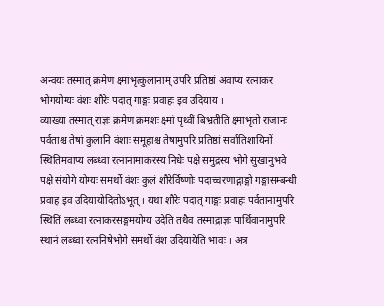अन्वयः तस्मात् क्रमेण क्ष्माभृत्कुलानाम् उपरि प्रतिष्ठां अवाप्य रत्नाकर भोगयोग्यः वंशः शौरेः पदात् गाङ्गः प्रवाहः इव उदियाय ।
व्याख्या तस्मात् राज्ञः क्रमेण क्रमशः क्ष्मां पृथ्वीं बिभ्रतीति क्ष्माभृतो राजानः पर्वताश्च तेषां कुलानि वंशाः समूहाश्च तेषामुपरि प्रतिष्ठां सर्वातिशायिनों स्थितिमवाप्य लब्ध्वा रत्नानामाकरस्य निधेः पक्षे समुद्रस्य भोगे सुखानुभवे पक्षे संयोगे योग्यः समर्थो वंशः कुलं शौरेर्विष्णोः पदाच्चरणाद्गाङ्गो गङ्गासम्बन्धी प्रवाह इव उदियायोदितोऽभूत् । यथा शौरेः पदात् गाङ्गः प्रवाहः पर्वतानामुपरि स्थितिं लब्ध्वा रत्नाकरसङ्गमयोग्य उदेति तथैव तस्माद्राज्ञः पार्थिवानामुपरि स्थानं लब्ध्वा रत्ननिषेभोगे समर्थो वंश उदियायेति भावः । अत्र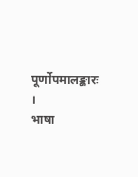पूर्णोपमालङ्कारः ।
भाषा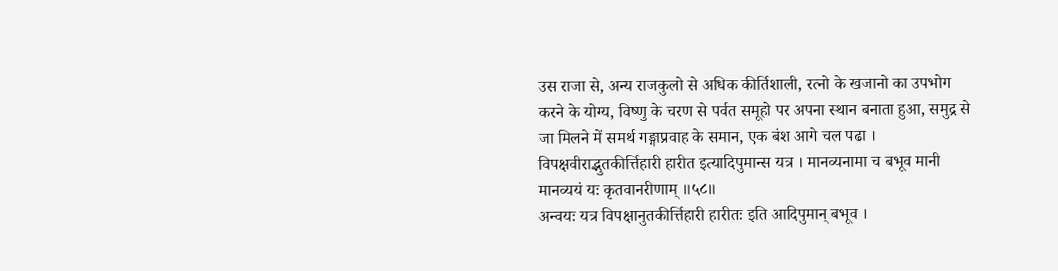उस राजा से, अन्य राजकुलो से अधिक कीर्तिशाली, रत्नो के खजानो का उपभोग करने के योग्य, विष्णु के चरण से पर्वत समूहो पर अपना स्थान बनाता हुआ, समुद्र से जा मिलने में समर्थ गङ्गाप्रवाह के समान, एक बंश आगे चल पढा ।
विपक्षवीराद्भुतकीर्त्तिहारी हारीत इत्यादिपुमान्स यत्र । मानव्यनामा च बभूव मानी मानव्ययं यः कृतवानरीणाम् ॥५८॥
अन्वयः यत्र विपक्षानुतकीर्त्तिहारी हारीतः इति आदिपुमान् बभूव ।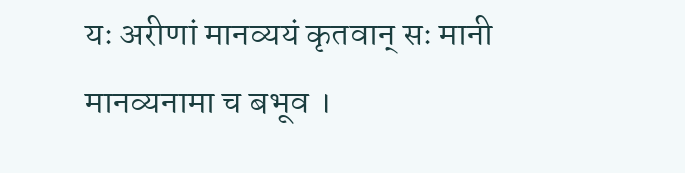यः अरीणां मानव्ययं कृतवान् सः मानी मानव्यनामा च बभूव ।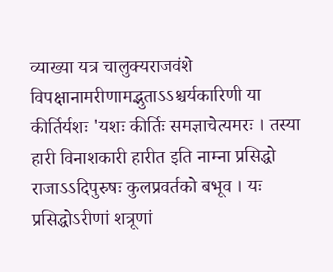व्याख्या यत्र चालुक्यराजवंशे विपक्षानामरीणामद्भुताऽऽश्चर्यकारिणी या कीर्तिर्यशः 'यशः कीर्तिः समज्ञाचेत्यमरः । तस्या हारी विनाशकारी हारीत इति नाम्ना प्रसिद्धो राजाऽऽदिपुरुषः कुलप्रवर्तको बभूव । यः प्रसिद्धोऽरीणां शत्रूणां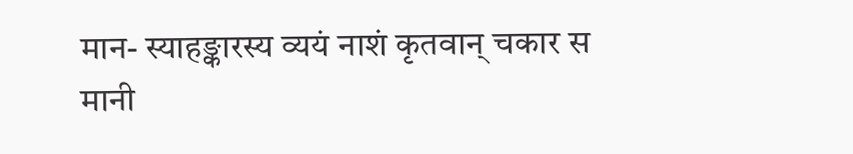मान- स्याहङ्कारस्य व्ययं नाशं कृतवान् चकार स मानी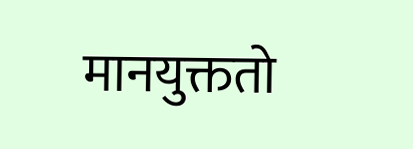मानयुक्ततो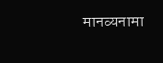मानव्यनामा